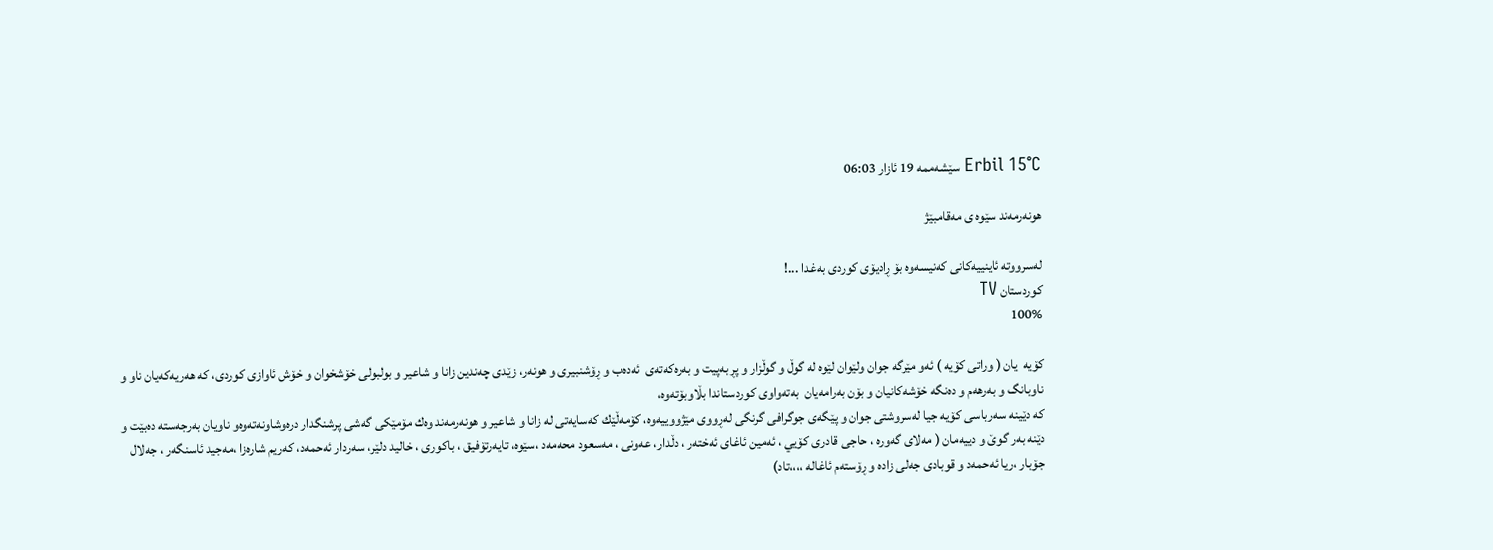Erbil 15°C سێشەممە 19 ئازار 06:03

هونه‌رمه‌ند سێوه‌ ى مه‌قامبێژ

له‌سرووته‌ ئاينييه‌كانى كه‌نيسه‌وه‌‌ بۆ ڕاديۆى كوردى به‌غدا ...!
کوردستان TV
100%

كۆيه‌  يان ( وراتى كۆيه‌ ) ئه‌و مێرگه‌ جوان ولێوان لێوه‌ له‌ گوڵ و گوڵزار و‌ پڕ به‌پيت و به‌ره‌كه‌ته‌ى  ئه‌ده‌ب و ڕۆشنبيرى و هونه‌ر، زێدى چه‌ندين زانا و شاعير و بولبولى خۆشخوان و خۆش ئاوازى كوردى، كه‌ هه‌ريه‌كه‌يان ناو و ناوبانگ و به‌رهه‌م و ده‌نگه‌ خۆشه‌كانيان و بۆن به‌رامه‌يان  به‌ته‌واوى كوردستاندا بڵاوبۆته‌وه‌،
كه‌ دێينه‌ سه‌رباسى كۆيه‌ جيا له‌سروشتى جوان و پێگه‌ى جوگرافى گرنگى له‌ڕووى مێژووييه‌وه‌، كۆمه‌ڵێك كه‌سايه‌تى له‌ زانا و شاعير و هونه‌رمه‌ند وه‌ك مۆمێكى گه‌شى پرشنگدار دره‌وشاونه‌ته‌وه‌و ناويان به‌رجه‌سته‌ ده‌بێت و دێنه‌ به‌ر گوێ و دييه‌مان ( مه‌لاى گه‌وره‌ ، حاجى قادرى كۆيي ، ئه‌مين ئاغاى ئه‌خته‌ر ، دڵدار، عه‌ونى ، مه‌سعود محه‌مه‌د ،سێوه‌، تايه‌رتۆفيق ، باكورى ، خاليد دلێر، سه‌ردار ئه‌حمه‌د، كه‌ريم شاره‌زا ،مه‌جيد ئاسنگه‌ر ، جه‌لال جۆبار ،ريا ئه‌حمه‌د و قوبادى جه‌لى زاده‌ و ڕۆسته‌م ئاغاله‌ ،،،،تاد)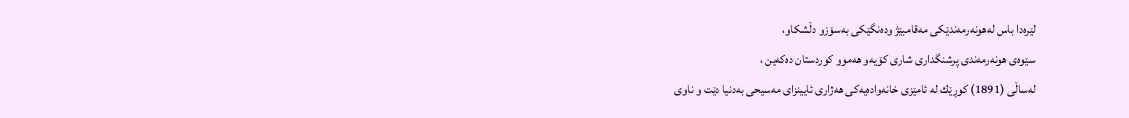لێره‌دا باس له‌هونه‌رمه‌ندێكى مه‌قامبێژ وده‌نگێكى به‌سۆزو دڵشكاو،
سێوه‌ى هونه‌رمه‌ندى پرشنگدارى شارى كۆيه‌و هه‌موو كوردستان ده‌كه‌ين ،
له‌ساڵى (1891) كوڕێك له‌ ئامێزى خانه‌واده‌يه‌كى هه‌ژارى ئايينزاى مه‌سيحى به‌دنيا دێت و ناوى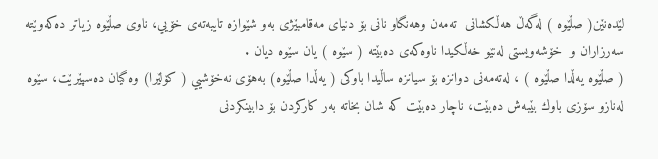لێده‌نێن( صڵێوه‌ ) له‌گه‌ڵ هه‌ڵكشانى  ته‌مه‌ن وهه‌نگاو نانى بۆ دنياى مه‌قامبێژى به‌و شێوازه‌ تايبه‌ته‌ى خۆيي، ناوى صڵێوه‌ زياتر ده‌كه‌وێته‌ سه‌رزاران و  خۆشه‌ويستى له‌نێو خه‌ڵكيدا ناوه‌كه‌ى ده‌بێته‌ ( سێوه‌ ) يان ‌سێوه‌ ديان .
( صڵێوه‌ يه‌ڵدا صڵێوه‌ ) ، له‌ته‌مه‌نى دوانزه‌ بۆ سيانزه‌ ساڵيدا باوكى ( يه‌ڵدا صڵێوه‌) به‌هۆى نه‌خۆشيي ( كۆلێرا) وه‌ گيان ده‌سپێرێت، سێوه‌ له‌نازو سۆزى باوك بێبه‌ش ده‌بێت، ناچار ده‌بێت كه‌ شان بخاته‌ به‌ر كاركردن بۆ دابينكردنى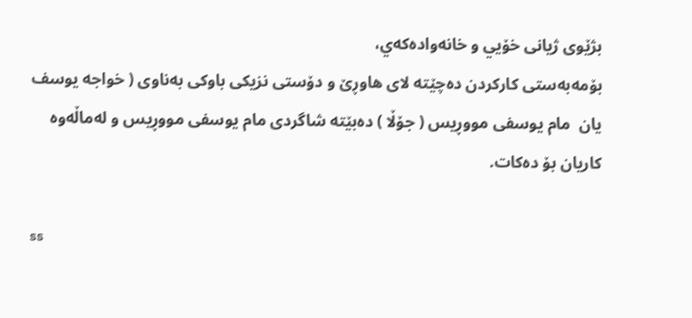بژێوى ژيانى خۆيي و خانه‌واده‌كه‌ي،
بۆمه‌به‌ستى كاركردن ده‌چێته‌ لاى هاوڕێ و دۆستى نزيكى باوكى به‌ناوى ( خواجه‌ يوسف يان  مام يوسفى مووڕيس ( جۆڵا ) ده‌بێته‌ شاگردى مام يوسفى مووڕيس و له‌ماڵه‌وه‌ كاريان بۆ ده‌كات.

ss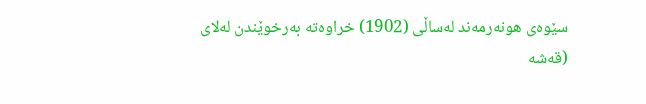سێوه‌ى هونه‌رمه‌ند له‌ساڵى (1902) خراوه‌ته‌ به‌رخوێندن له‌لاى (قه‌شه‌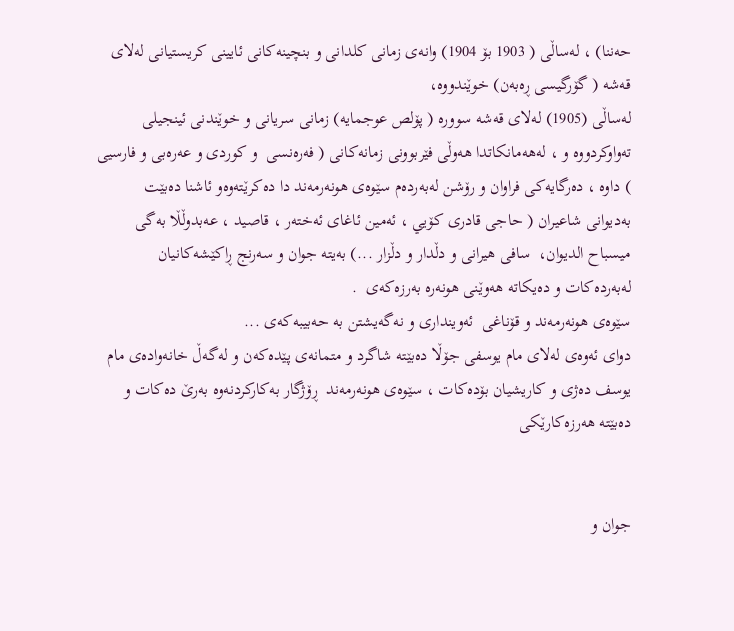حه‌ننا) ، له‌ساڵى ( 1903 بۆ 1904) وانه‌ى زمانى كلدانى و بنچينه‌كانى ئايينى كريستيانى له‌لاى  قه‌شه‌ ( گۆرگيسى ڕه‌به‌ن) خوێندووه‌،
له‌ساڵى (1905) له‌لاى قه‌شه‌ سووره‌ ( پۆلص عوجمايه‌) زمانى سريانى و خوێندنى ئينجيلى ته‌واوكردووه‌ و ، له‌هه‌مانكاتدا هه‌وڵى فێربوونى زمانه‌كانى ( فه‌ره‌نسى  و كوردى و عه‌ره‌بى و فارسيى  ) داوه‌ ، ده‌رگايه‌كى فراوان و رۆشن له‌به‌رده‌م سێوه‌ى هونه‌رمه‌ند دا ده‌كرێته‌وه‌و ئاشنا ده‌بێت به‌ديوانى شاعيران ( حاجى قادرى كۆيي ، ئه‌مين ئاغاى ئه‌خته‌ر ، قاصيد ، عه‌بدوڵڵا به‌گى ميسباح الديوان،  سافى هيرانى و دڵدار و دڵزار ...) به‌يته‌ جوان و سه‌رنج ڕاكێشه‌كانيان له‌به‌رده‌كات و ده‌يكاته‌ هه‌وێنى هونه‌ره‌ به‌رزه‌كه‌ى  .
سێوه‌ى هونه‌رمه‌ند و قۆناغى  ئه‌ويندارى و نه‌گه‌يشتن به‌ حه‌بيبه‌كه‌ى ...
دواى ئه‌وه‌ى له‌لاى مام يوسفى جۆڵا ده‌بێته‌ شاگرد و متمانه‌ى پێده‌كه‌ن و له‌گه‌ڵ خانه‌واده‌ى مام يوسف ده‌ژى و كاريشيان بۆده‌كات ، سێوه‌ى هونه‌رمه‌ند  ڕۆژگار به‌كاركردنه‌وه‌ به‌رێ ده‌كات و ده‌بێته‌ هه‌رزه‌كارێكى


جوان و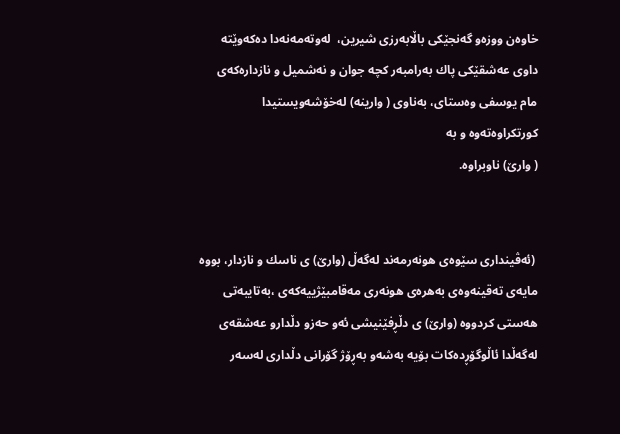خاوه‌ن ووزه‌و گه‌نجێكى باڵابه‌رزى شيرين،  له‌وته‌مه‌نه‌دا ده‌كه‌وێته‌ داوى عه‌شقێكى پاك به‌رامبه‌ر كچه‌ جوان و نه‌شميل و نازداره‌كه‌ى مام يوسفى وه‌ستاى، به‌ناوى ( وارينه‌) له‌خۆشه‌ويستيدا كورتكراوه‌ته‌وه‌ و به‌
( وارێ) ناوبراوه‌.


 (ئه‌ڤيندارى سێوه‌ى هونه‌رمه‌ند له‌گه‌ڵ (وارێ) ى ناسك و نازدار، بووه‌ مايه‌ى ته‌قينه‌وه‌ى به‌هره‌ى هونه‌رى مه‌قامبێژييه‌كه‌ى ،به‌تايبه‌تى هه‌ستى كردووه‌ (وارێ) ى دڵڕفێنيشى ئه‌و حه‌زو دڵدارو عه‌شقه‌ى له‌گه‌ڵدا ئاڵوگۆڕده‌كات بۆيه‌ به‌شه‌و به‌ڕۆژ گۆرانى دڵدارى له‌سه‌ر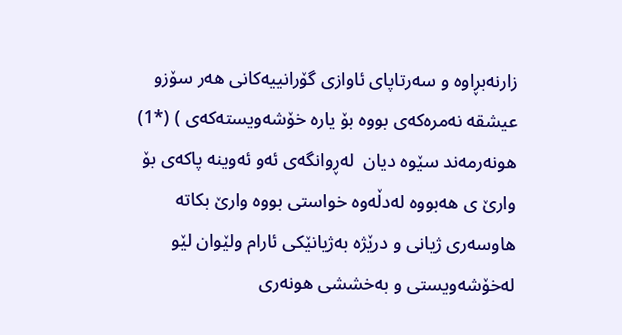زارنه‌بڕاوه‌ و سه‌رتاپاى ئاوازى گۆرانييه‌كانى هه‌ر سۆزو عيشقه‌ نه‌مره‌كه‌ى بووه‌ بۆ ياره‌ خۆشه‌ويسته‌كه‌ى ) (*1)
هونه‌رمه‌ند سێوه‌ ديان  له‌ڕوانگه‌ى ئه‌و ئه‌وينه‌ پاكه‌ى بۆ وارێ ى هه‌بووه‌ له‌دڵه‌وه‌ خواستى بووه‌ وارێ بكاته‌ هاوسه‌رى ژيانى و درێژه‌ به‌ژيانێكى ئارام ولێوان لێو له‌خۆشه‌ويستى و به‌خششى هونه‌رى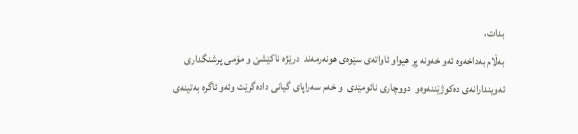بدات،
به‌ڵام به‌داخه‌وه‌ ئه‌و خه‌ونه‌ پڕ هيواو ئاواته‌ى سێوه‌ى هونه‌رمه‌ند  درێژه‌ ناكێشێ و مۆمى پرشنگدارى ئه‌ويندارانه‌ى ده‌كوژێننه‌وه‌و  دووچارى نائومێدى  و خه‌م سه‌راپاى گيانى داده‌گرێت وئه‌و ئاگره‌ به‌تينه‌ى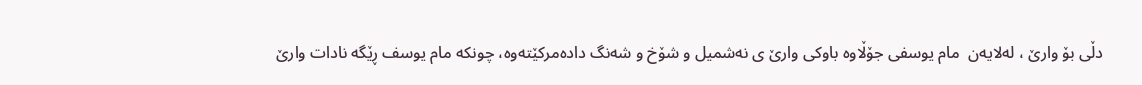دڵى بۆ وارێ ، له‌لايه‌ن  مام يوسفى جۆڵاوه‌ باوكى وارێ ى نه‌شميل و شۆخ و شه‌نگ داده‌مركێته‌وه‌، چونكه‌ مام يوسف ڕێگه‌ نادات وارێ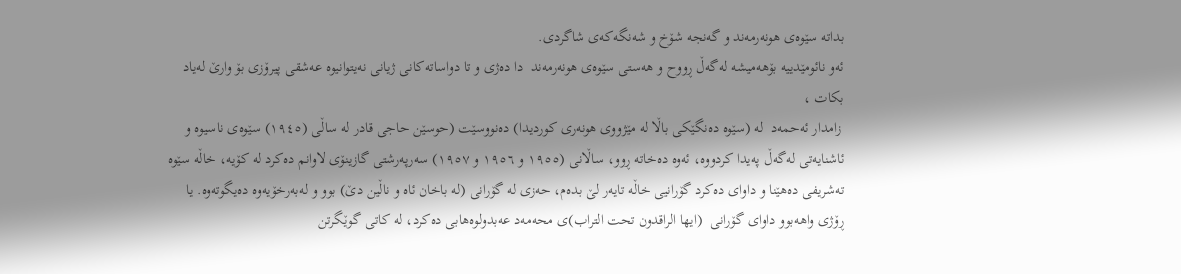بداته‌ سێوه‌ى هونه‌رمه‌ند و گه‌نجه‌ شۆخ و شه‌نگه‌كه‌ى شاگردى.
ئه‌و نائومێدييه‌ بۆهه‌ميشه‌ له‌گه‌ڵ ڕووح و هه‌ستى سێوه‌ى هونه‌رمه‌ند  دا ده‌ژى و تا دواساته‌كانى ژيانى نه‌يتوانيوه‌ عه‌شقى پيرۆزى بۆ وارێ له‌ياد بكات ،
 زامدار ئه‌حمه‌د  له‌ (سێوه‌ ده‌نگێكی باڵا له‌ مێژووی هونه‌ری كوردیدا) ده‌نووسێت (حوسێن حاجی قادر له‌ ساڵی (١٩٤٥) سێوه‌ی ناسیوه‌ و ئاشنایه‌تی له‌گه‌ڵ په‌یدا كردووه‌، ئه‌وه‌ ده‌خاته‌ ڕوو، ساڵانی (١٩٥٥ و ١٩٥٦ و ١٩٥٧) سه‌رپه‌رشتی گازینۆی لاوانم ده‌كرد له‌ كۆیه‌، خاڵه‌ سێوه‌ ته‌شریفی ده‌هێنا و داوای ده‌كرد گۆرانیی خاڵه‌ تایه‌ر لێ بده‌م، حه‌زی له‌ گۆرانی (له‌ باخان ئاه و ناڵین دێ) بوو و له‌به‌رخۆیه‌وه‌ ده‌یگوته‌وه‌. یا ڕۆژی واهه‌بوو داوای گۆرانی  (ایها الراقدون تحت التراب)ی محه‌مه‌د عه‌بدولوه‌هابی ده‌كرد، له‌ كاتی گوێگرتن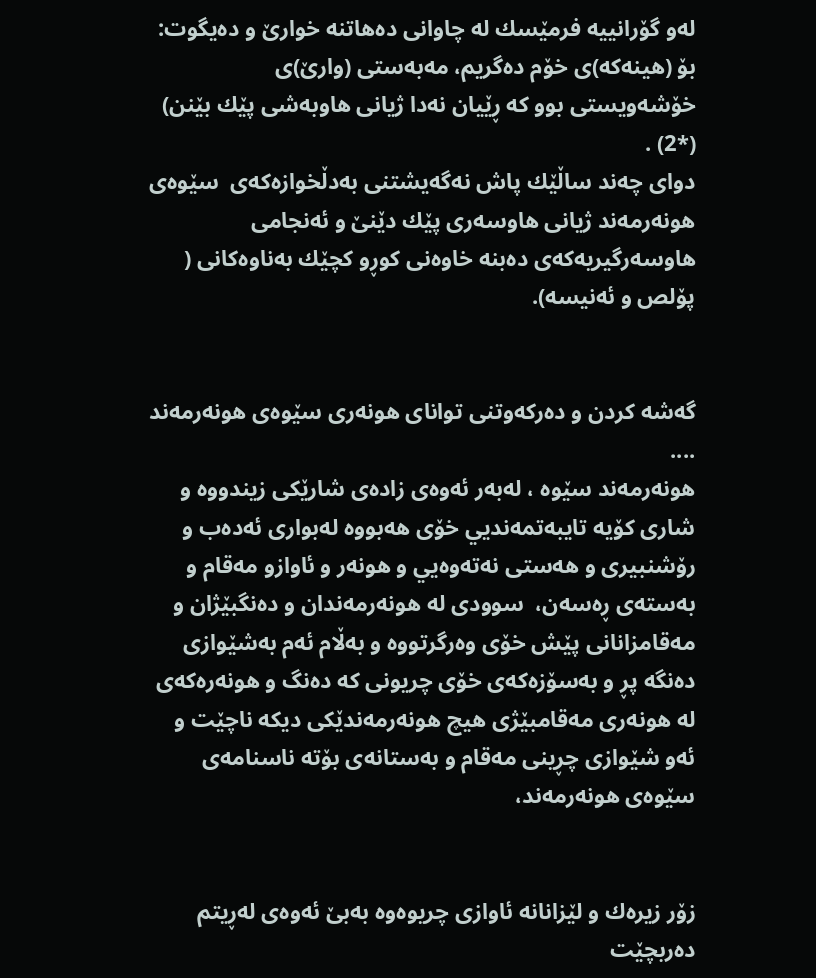له‌و گۆرانییه‌ فرمێسك له‌ چاوانی ده‌هاتنه‌ خوارێ و ده‌یگوت: بۆ (هینه‌كه‌)ی خۆم ده‌گریم، مه‌به‌ستی (وارێ)ی خۆشه‌ویستی بوو كه‌ ڕێیان نه‌دا ژیانی هاوبه‌شی پێك بێنن) (*2) .
دواى چه‌ند ساڵێك پاش نه‌گه‌يشتنى به‌دڵخوازه‌كه‌ى  سێوه‌ى هونه‌رمه‌ند ژيانى هاوسه‌رى پێك دێنێ و ئه‌نجامى هاوسه‌رگيريه‌كه‌ى ده‌بنه‌ خاوه‌نى كوڕو كچێك به‌ناوه‌كانى ( پۆلص و ئه‌نيسه‌).


گه‌شه‌ كردن و ده‌ركه‌وتنى تواناى هونه‌رى سێوه‌ى هونه‌رمه‌ند ....
هونه‌رمه‌ند سێوه‌ ، له‌به‌ر ئه‌وه‌ى زاده‌ى شارێكى زيندووه‌ و شارى كۆيه‌ تايبه‌تمه‌نديي خۆى هه‌بووه‌ له‌بوارى ئه‌ده‌ب و رۆشنبيرى و هه‌ستى نه‌ته‌وه‌يي و هونه‌ر و ئاوازو مه‌قام و به‌سته‌ى ڕه‌سه‌ن،  سوودى له‌ هونه‌رمه‌ندان و ده‌نگبێژان و مه‌قامزانانى پێش خۆى وه‌رگرتووه‌ و به‌ڵام ئه‌م به‌شێوازى ده‌نگه‌ پڕ و به‌سۆزه‌كه‌ى خۆى چريونى كه‌ ده‌نگ و هونه‌ره‌كه‌ى له‌ هونه‌رى مه‌قامبێژى هيچ هونه‌رمه‌ندێكى ديكه‌ ناچێت و ئه‌و شێوازى چڕينى مه‌قام و به‌ستانه‌ى بۆته‌ ناسنامه‌ى سێوه‌ى هونه‌رمه‌ند،


زۆر زيره‌ك و لێزانانه‌ ئاوازى چريوه‌وه‌ به‌بێ ئه‌وه‌ى له‌ڕيتم ده‌ربچێت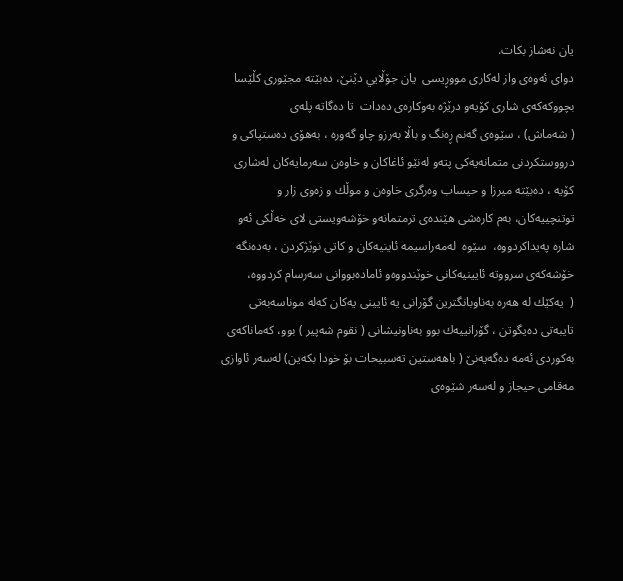يان نه‌شاز بكات.
دواى ئه‌وه‌ى واز له‌كارى مووڕيسى  يان جۆڵايي دێنێ، ده‌بێته‌ مجێورى كڵێسا بچووكه‌كه‌ى شارى كۆيه‌و درێژه‌ به‌وكاره‌ى ده‌دات  تا ده‌گاته‌ پله‌ى
( شه‌ماش) ، سێوه‌ى گه‌نم ڕه‌نگ و باڵا به‌رزو چاو گه‌وره‌ ، به‌هۆى ده‌ستپاكى و درووستكردنى متمانه‌يه‌كى پته‌و له‌نێو ئاغاكان و خاوه‌ن سه‌رمايه‌كان له‌شارى كۆيه‌ ، ده‌بێته‌ ميرزا و حيساب وه‌رگرى خاوه‌ن و موڵك و زه‌وى زار و توتنچييه‌كان، به‌م كاره‌شى هێنده‌ى ترمتمانه‌و خۆشه‌ويستى لاى خه‌ڵكى ئه‌و شاره‌ په‌يداكردووه‌،  سێوه‌  له‌مه‌راسيمه‌ ئاينيه‌كان و كاتى نوێژكردن ، به‌ده‌نگه‌ خۆشه‌كه‌ى سرووته‌ ئايينيه‌كانى خوێندووه‌و ئاماده‌بووانى سه‌رسام كردووه‌،
(  يه‌كێك له‌ هه‌ره‌ به‌ناوبانگترين گۆرانى يه‌ ئايينى يه‌كان كه‌له‌ موناسه‌به‌تى تايبه‌تى ده‌يگوتن ، گۆرانييه‌ك بوو به‌ناونيشانى ( نقوم شه‌پير ) بوو، كه‌ماناكه‌ى به‌كوردى ئه‌مه‌ ده‌گه‌يه‌نێ ( باهه‌ستين ته‌سبيحات بۆ خودا بكه‌ين) له‌سه‌ر ئاوازى مه‌قامى حيجاز و له‌سه‌ر شێوه‌ى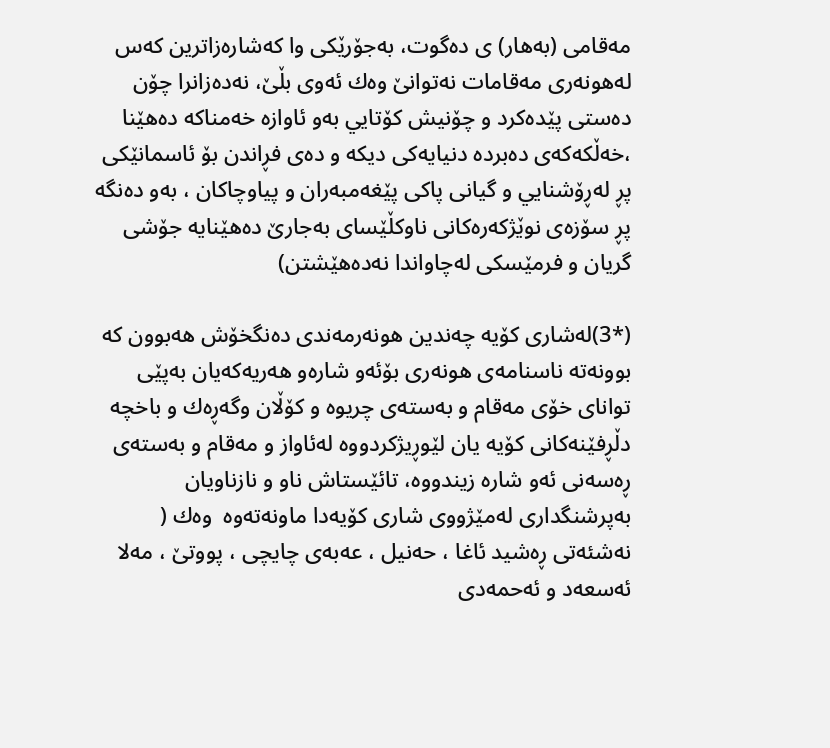مه‌قامى (به‌هار) ى ده‌گوت، به‌جۆرێكى وا كه‌شاره‌زاترين كه‌س له‌هونه‌رى مه‌قامات نه‌توانێ وه‌ك ئه‌وى بڵێ، نه‌ده‌زانرا چۆن ده‌ستى پێده‌كرد و چۆنيش كۆتايي به‌و ئاوازه‌ خه‌مناكه‌ ده‌هێنا ،خه‌ڵكه‌كه‌ى ده‌برده‌ دنيايه‌كى ديكه‌ و ده‌ى فڕاندن بۆ ئاسمانێكى پڕ له‌ڕۆشنايي و گيانى پاكى پێغه‌مبه‌ران و پياوچاكان ، به‌و ده‌نگه‌ پڕ سۆزه‌ى نوێژكه‌ره‌كانى ناوكڵێساى به‌جارێ ده‌هێنايه‌ جۆشى گريان و فرمێسكى له‌چاواندا نه‌ده‌هێشتن)

(*3)له‌شارى كۆيه‌ چه‌ندين هونه‌رمه‌ندى ده‌نگخۆش هه‌بوون كه‌ بوونه‌ته‌ ناسنامه‌ى هونه‌رى بۆئه‌و شاره‌و هه‌ريه‌كه‌يان به‌پێى تواناى خۆى مه‌قام و به‌سته‌ى چريوه‌ و كۆڵان وگه‌ڕه‌ك و باخچه‌ دڵڕفێنه‌كانى كۆيه‌ يان لێوڕيژكردووه‌ له‌ئاواز و مه‌قام و به‌سته‌ى ڕه‌سه‌نى ئه‌و شاره‌ زيندووه‌، تائێستاش ناو و نازناويان به‌پرشنگدارى له‌مێژووى شارى كۆيه‌دا ماونه‌ته‌وه‌  وه‌ك ( نه‌شئه‌تى ڕه‌شيد ئاغا ، حه‌نيل ، عه‌به‌ى چايچى ، پووتێ ، مه‌لا ئه‌سعه‌د و ئه‌حمه‌دى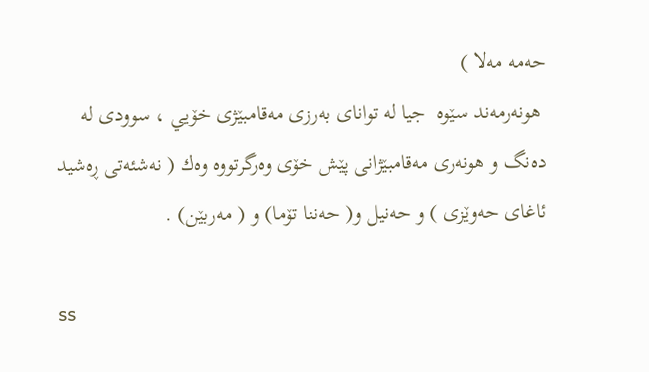حه‌مه‌ مه‌لا )
 هونه‌رمه‌ند سێوه‌  جيا له‌ تواناى به‌رزى مه‌قامبێژى خۆيي ، سوودى له‌ ده‌نگ و هونه‌رى مه‌قامبێژانى پێش خۆى وه‌رگرتووه‌ وه‌ك ( نه‌شئه‌تى ڕه‌شيد ئاغاى حه‌وێزى ) و حه‌نيل و( حه‌ننا تۆما) و ( مه‌ربێن) .

ss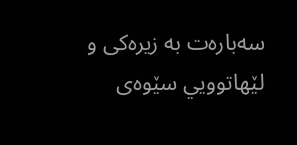سه‌باره‌ت به‌ زيره‌كى و لێهاتوويي سێوه‌ى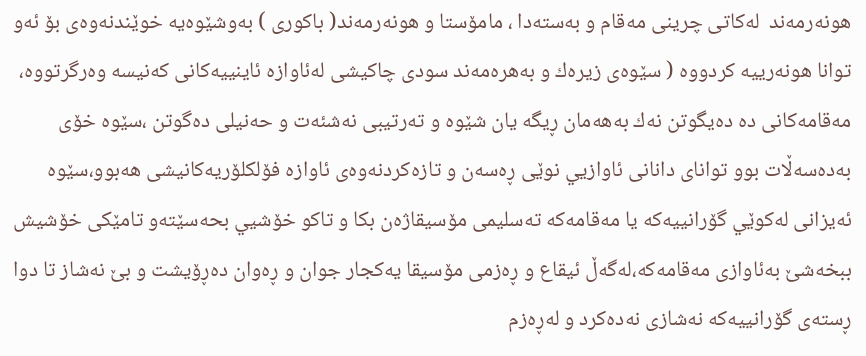هونه‌رمه‌ند  له‌كاتى چرينى مه‌قام و به‌سته‌دا ، مامۆستا و هونه‌رمه‌ند( باكورى ) به‌وشێوه‌يه‌ خوێندنه‌وه‌ى بۆ ئه‌و توانا هونه‌رييه‌ كردووه‌ ( سێوه‌ى زيره‌ك و به‌هره‌مه‌ند سودى چاكيشى له‌ئاوازه‌ ئاينييه‌كانى كه‌نيسه‌ وه‌رگرتووه‌، مه‌قامه‌كانى ده‌ ده‌يگوتن نه‌ك به‌هه‌مان ڕيگه‌ يان شێوه‌ و ته‌رتيبى نه‌شئه‌ت و حه‌نيلى ده‌گوتن ،سێوه‌ خۆى به‌ده‌سه‌ڵات بوو تواناى دانانى ئاوازيي نوێى ڕه‌سه‌ن و تازه‌كردنه‌وه‌ى ئاوازه‌ فۆلكلۆريه‌كانيشى هه‌بوو،سێوه‌ ئه‌يزانى له‌كوێي گۆرانييه‌كه‌ يا مه‌قامه‌كه‌ ته‌سليمى مۆسيقاژه‌ن بكا و تاكو خۆشيي بحه‌سێته‌و تامێكى خۆشيش ببخه‌شێ به‌ئاوازى مه‌قامه‌كه‌،له‌گه‌ڵ ئيقاع و ڕه‌زمى مۆسيقا يه‌كجار جوان و ڕه‌وان ده‌ڕۆيشت و بێ نه‌شاز تا دوا ڕسته‌ى گۆرانييه‌كه‌ نه‌شازى نه‌ده‌كرد و له‌ڕه‌زم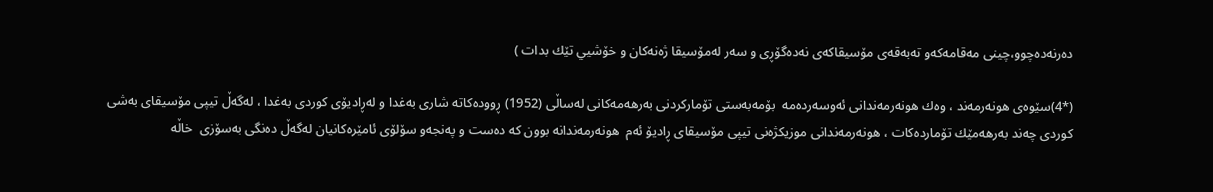ده‌رنه‌ده‌چوو،چينى مه‌قامه‌كه‌و ته‌به‌قه‌ى مۆسيقاكه‌ى نه‌ده‌گۆڕى و سه‌ر له‌مۆسيقا ژه‌نه‌كان و خۆشيي تێك بدات )

(*4)سێوه‌ى هونه‌رمه‌ند ، وه‌ك هونه‌رمه‌ندانى ئه‌وسه‌رده‌مه‌  بۆمه‌به‌ستى تۆماركردنى به‌رهه‌مه‌كانى له‌ساڵى (1952) ڕووده‌كاته‌ شارى به‌غدا و له‌ڕاديۆى كوردى به‌غدا ، له‌گه‌ڵ تيپى مۆسيقاى به‌شى كوردى چه‌ند به‌رهه‌مێك تۆمارده‌كات ، هونه‌رمه‌ندانى موزيكژه‌نى تيپى مۆسيقاى ڕاديۆ ئه‌م  هونه‌رمه‌ندانه‌ بوون كه‌ ده‌ست و په‌نجه‌و سۆلۆى ئامێره‌كانيان له‌گه‌ڵ ده‌نگى به‌سۆزى  خاڵه‌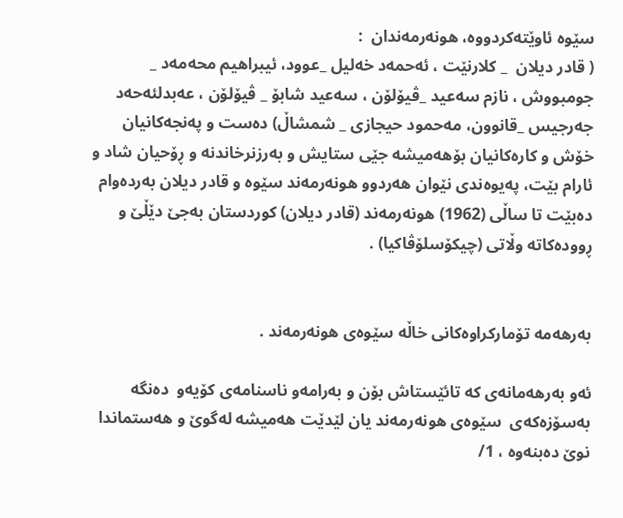سێوه‌ ئاوێته‌كردووه‌، هونه‌رمه‌ندان  :
( قادر ديلان  _ كلارنێت ، ئه‌حمه‌د خه‌ليل _عوود، ئيبراهيم محه‌مه‌د _ جومبووش ، نازم سه‌عيد _ڤيۆلۆن ، سه‌عيد شابۆ _ ڤيۆلۆن ، عه‌بدلئه‌حه‌د جه‌رجيس _قانوون، مه‌حمود حيجازى _ شمشاڵ) ده‌ست و په‌نجه‌كانيان خۆش و كاره‌كانيان بۆهه‌ميشه‌ جێى ستايش و به‌رزنرخاندنه‌ و ڕۆحيان شاد و ئارام بێت، په‌يوه‌ندى نێوان هه‌ردوو هونه‌رمه‌ند سێوه‌ و قادر ديلان به‌رده‌وام ده‌بێت تا ساڵى (1962) هونه‌رمه‌ند (قادر ديلان) كوردستان به‌جێ دێڵێ و ڕووده‌كاته‌ وڵاتى (چيكۆسلۆڤاكيا) .


به‌رهه‌مه‌ تۆماركراوه‌كانى خاڵه‌ سێوه‌ى هونه‌رمه‌ند .

ئه‌و به‌رهه‌مانه‌ى كه‌ تائێستاش بۆن و به‌رامه‌و ناسنامه‌ى كۆيه‌و  ده‌نگه‌ به‌سۆزه‌كه‌ى  سێوه‌ى هونه‌رمه‌ند يان لێدێت هه‌ميشه‌ له‌گوێ و هه‌ستماندا نوێ ده‌بنه‌وه‌ ، 1/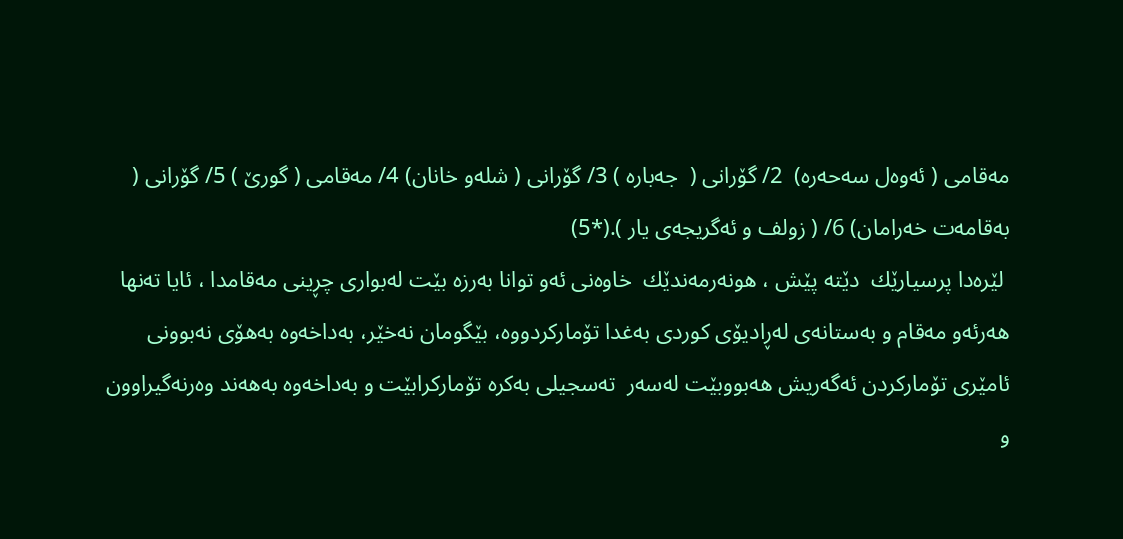مه‌قامى ( ئه‌وه‌ل سه‌حه‌ره‌)  2/ گۆرانى (  جه‌باره‌ ) 3/ گۆرانى ( شله‌و خانان) 4/ مه‌قامى ( گورێ ) 5/ گۆرانى ( به‌قامه‌ت خه‌رامان) 6/ ( زولف و ئه‌گريجه‌ى يار ).(*5)
 لێره‌دا پرسيارێك  دێته‌ پێش ، هونه‌رمه‌ندێك  خاوه‌نى ئه‌و توانا به‌رزه‌ بێت له‌بوارى چڕينى مه‌قامدا ، ئايا ته‌نها هه‌رئه‌و مه‌قام و به‌ستانه‌ى له‌ڕاديۆى كوردى به‌غدا تۆماركردووه‌، بێگومان نه‌خێر، به‌داخه‌وه‌ به‌هۆى نه‌بوونى  ئامێرى تۆماركردن ئه‌گه‌ريش هه‌بووبێت له‌سه‌ر  ته‌سجيلى به‌كره‌ تۆماركرابێت و به‌داخه‌وه‌ به‌هه‌ند وه‌رنه‌گيراوون و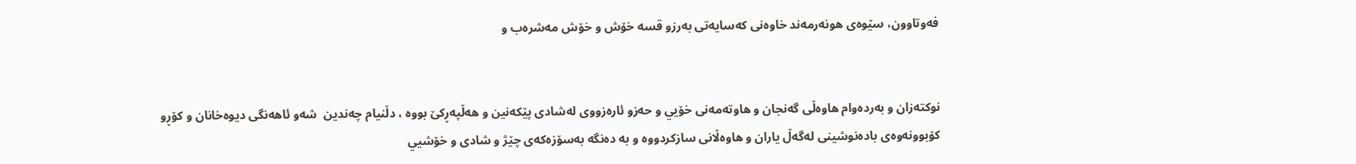فه‌وتاوون، سێوه‌ى هونه‌رمه‌ند خاوه‌نى كه‌سايه‌تى به‌رزو قسه‌ خۆش و خۆش مه‌شره‌ب و


نوكته‌زان و به‌رده‌وام هاوه‌ڵى گه‌نجان و هاوته‌مه‌نى خۆيي و حه‌زو ئاره‌زووى له‌شادى پێكه‌نين و هه‌ڵپه‌ڕكێ بووه‌ ، دڵنيام چه‌ندين  شه‌و ئاهه‌نگى ديوه‌خانان و كۆڕو كۆبوونه‌وه‌ى باده‌نوشينى له‌گه‌ڵ ياران و هاوه‌ڵانى سازكردووه‌ و به‌ ده‌نگه‌ به‌سۆزه‌كه‌ى چێژ و شادى و خۆشيي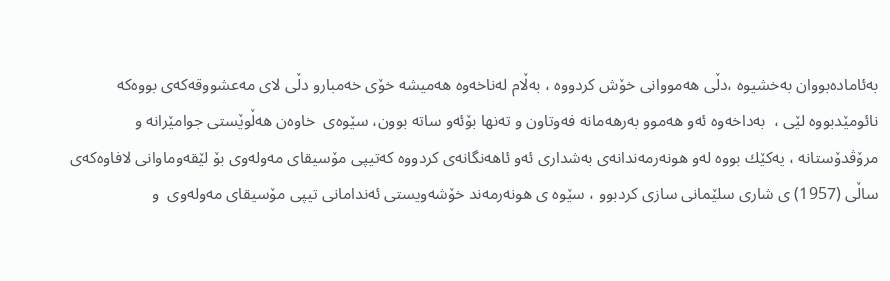به‌ئاماده‌بووان به‌خشيوه‌ ،دڵى هه‌مووانى خۆش كردووه‌ ، به‌ڵام له‌ناخه‌وه‌ هه‌ميشه‌ خۆى خه‌مبارو دڵى لاى مه‌عشووقه‌كه‌ى بووه‌كه‌ نائومێدبووه‌ لێى ،  به‌داخه‌وه‌ ئه‌و هه‌موو به‌رهه‌مانه‌ فه‌وتاون و ته‌نها بۆئه‌و ساته‌ بوون، سێوه‌ى  خاوه‌ن هه‌ڵوێستى جوامێرانه‌ و مرۆڤدۆستانه‌ ، يه‌كێك بووه‌ له‌و هونه‌رمه‌ندانه‌ى به‌شدارى ئه‌و ئاهه‌نگانه‌ى كردووه‌ كه‌تيپى مۆسيقاى مه‌وله‌وى بۆ لێقه‌وماوانى لافاوه‌كه‌ى ساڵى (1957) ى شارى سلێمانى سازى كردبوو ، سێوه‌ ى هونه‌رمه‌ند خۆشه‌ويستى ئه‌ندامانى تيپى مۆسيقاى مه‌وله‌وى  و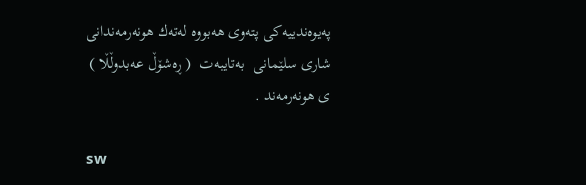په‌يوه‌ندييه‌كى پته‌وى هه‌بووه‌ له‌ته‌ك هونه‌رمه‌ندانى شارى سلێمانى  به‌تايبه‌ت  ( ڕه‌شۆڵ عه‌بدوڵڵا ) ى هونه‌رمه‌ند .

sw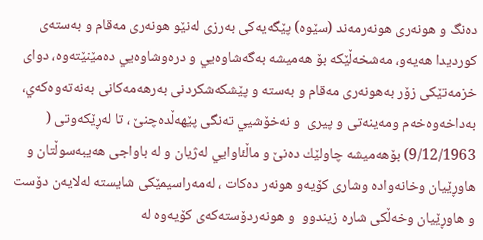ده‌نگ و هونه‌رى هونه‌رمه‌ند (سێوه‌) پێگه‌يه‌كى به‌رزى له‌نێو هونه‌رى مه‌قام و به‌سته‌ى كورديدا هه‌يه‌و، مه‌شخه‌ڵێكه‌ بۆ هه‌ميشه‌ به‌گه‌شاوه‌يي و دره‌وشاوه‌يي ده‌مێنێته‌وه‌، دواى خزمه‌تێكى زۆر به‌هونه‌رى مه‌قام و به‌سته‌ و پێشكه‌شكردنى به‌رهه‌مه‌كانى به‌نه‌ته‌وه‌كه‌ي، به‌داخه‌وه‌خه‌م ومه‌ينه‌تى و پيرى  و نه‌خۆشيي ته‌نگى پێهه‌ڵده‌چنێ ، تا له‌ڕێكه‌وتى ( 9/12/1963) بۆهه‌ميشه‌ چاولێك ده‌نێ و ماڵئاوايي له‌ژيان و له‌ باواجى هه‌يبه‌سوڵتان و هاوڕێيان وخانه‌واده‌ وشارى كۆيه‌و هونه‌ر ده‌كات ، له‌مه‌راسيمێكى شايسته‌ له‌لايه‌ن دۆست و هاوڕێيان وخه‌ڵكى شاره‌ زيندوو  و هونه‌ردۆسته‌كه‌ى كۆيه‌وه‌ له‌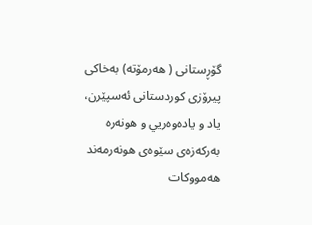گۆڕستانى ( هه‌رمۆته‌) به‌خاكى پيرۆزى كوردستانى ئه‌سپێرن،
ياد و ياده‌وه‌ريي و هونه‌ره‌ به‌ركه‌زه‌ى سێوه‌ى هونه‌رمه‌ند هه‌مووكات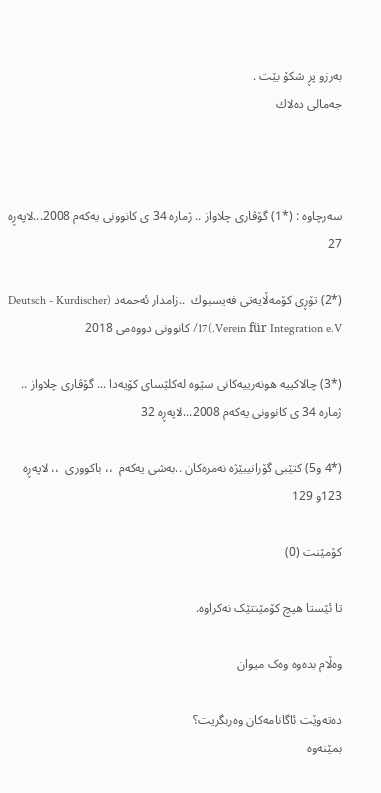به‌رزو پڕ شكۆ بێت .
جه‌مالى ده‌لاك



سه‌رچاوه‌ : (*1) گۆڤارى چلاواز .. ژماره‌ 34 ى كانوونى يه‌كه‌م 2008...لاپه‌ڕه‌ 27

(*2) تۆڕى كۆمه‌ڵايه‌تى فه‌يسبوك  ..زامدار ئه‌حمه‌د (Deutsch - Kurdischer Verein für Integration e.V.)17/ كانوونى دووه‌مى 2018

(*3) چالاكييه‌ هونه‌رييه‌كانى سێوه‌ له‌كلێساى كۆيه‌دا ... گۆڤارى چلاواز .. ژماره‌ 34 ى كانوونى يه‌كه‌م 2008...لاپه‌ڕه‌ 32

(*4 و5) كتێبى گۆرانيبێژه‌ نه‌مره‌كان ..به‌شى يه‌كه‌م  ،، باكوورى  ،، لاپه‌ڕه‌ 123و 129

کۆمێنت (0)

تا ئێستا هیچ کۆمێنتێک نەکراوە.

وەڵام بدەوە وەک میوان

دەتەوێت ئاگانامەکان وەربگریت؟
بمێنەوە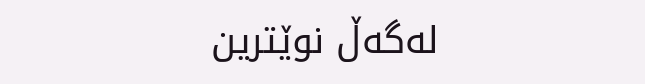لەگەڵ نوێترین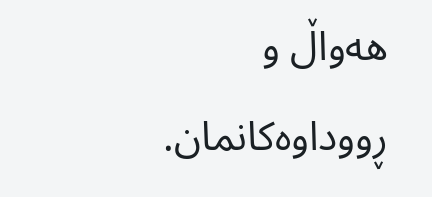هەواڵ و ڕووداوەکانمان.